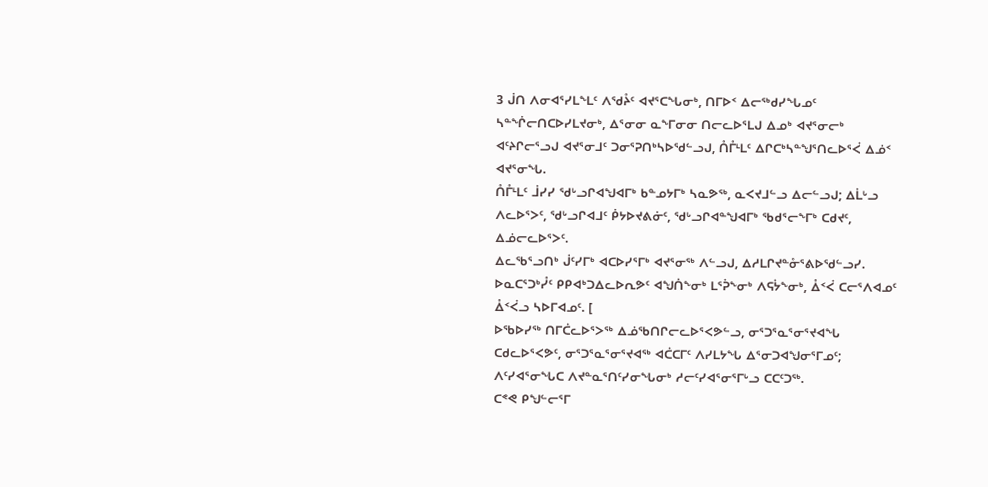3 ᒎᑎ ᐱᓂᐊᕐᓯᒪᖕᒪᑦ ᐱᖁᔧᑦ ᐊᔪᕐᑕᖓᓂᒃ, ᑎᒥᐅᑉ ᐃᓕᖅᑯᓯᖓᓄᑦ ᓴᓐᖐᓕᑎᑕᐅᓯᒪᔪᓂᒃ, ᐃᕐᓂᓂ ᓇᖕᒥᓂᓂ ᑎᓕᓚᐅᕐᒪᒍ ᐃᓄᒃ ᐊᔪᕐᓂᓕᒃ ᐊᑦᔨᒋᓕᕐᓗᒍ ᐊᔪᕐᓂᒧᑦ ᑐᓂᕐᕈᑎᒃᓴᐅᖁᓪᓗᒍ, ᑍᒤᒻᒪᑦ ᐃᒋᑕᒃᓴᓐᖑᕐᑎᓚᐅᕐᐹ ᐃᓅᑉ ᐊᔪᕐᓂᖓ.
ᑍᒤᒻᒪᑦ ᒨᓯᓯ ᖁᒡᓗᒋᐊᖑᐊᒥᒃ ᑲᓐᓄᔭᒥᒃ ᓴᓇᕗᖅ, ᓇᐸᔪᒧᓪᓗ ᐃᓕᓪᓗᒍ; ᐃᒫᒡᓗ ᐱᓚᐅᕐᐳᑦ, ᖁᒡᓗᒋᐊᒧᑦ ᑮᔭᐅᔪᕕᓃᑦ, ᖁᒡᓗᒋᐊᓐᖑᐊᒥᒃ ᖃᑯᕐᓕᖕᒥᒃ ᑕᑯᔪᑦ, ᐃᓅᓕᓚᐅᕐᐳᑦ.
ᐃᓚᖃᕐᓗᑎᒃ ᒎᑦᓯᒥᒃ ᐊᑕᐅᓯᕐᒥᒃ ᐊᔪᕐᓂᖅ ᐱᓪᓗᒍ, ᐃᓱᒪᒋᔪᓐᓁᕐᕕᐅᖁᓪᓗᓯ.
ᐅᓇᑕᕐᑐᒃᓮᑦ ᑭᑭᐊᒃᑐᐃᓚᐅᕆᕗᑦ ᐊᖑᑏᖕᓂᒃ ᒪᕐᕉᖕᓂᒃ ᐱᕋᔮᖕᓂᒃ, ᐂᑉᐹ ᑕᓕᕐᐱᐊᓄᑦ ᐂᑉᐹᓗ ᓴᐅᒥᐊᓄᑦ. [
ᐅᖃᐅᓯᖅ ᑎᒥᑖᓚᐅᕐᐳᖅ ᐃᓅᖃᑎᒋᓕᓚᐅᕐᐸᕗᓪᓗ, ᓂᕐᑐᕐᓇᕐᓂᕐᔪᐊᖓ ᑕᑯᓚᐅᕐᐸᕗᑦ, ᓂᕐᑐᕐᓇᕐᓂᕐᔪᐊᖅ ᐊᑖᑕᒥᑦ ᐱᓯᒪᔭᖓ ᐃᕐᓂᑐᐊᖑᓂᕐᒥᓄᑦ; ᐱᑦᓯᐊᕐᓂᖓᑕ ᐱᔪᓐᓇᕐᑎᑦᓯᓂᖓᓂᒃ ᓱᓕᑦᓯᐊᕐᓂᕐᒥᒡᓗ ᑕᑕᑦᑐᖅ.
ᑕᕝᕙ ᑭᖑᓪᓕᕐᒥ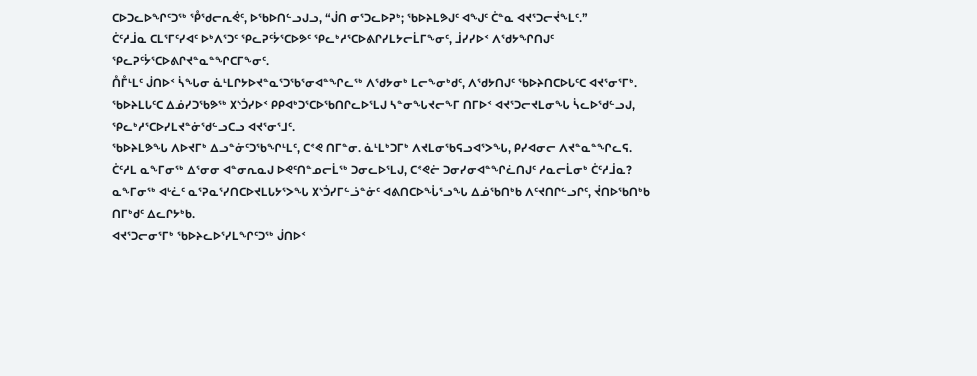ᑕᐅᑐᓚᐅᖏᑦᑐᖅ ᕾᖁᓕᕆᕚᑦ, ᐅᖃᐅᑎᓪᓗᒍᓗ, “ᒎᑎ ᓂᕐᑐᓚᐅᕈᒃ; ᖃᐅᔨᒪᕗᒍᑦ ᐊᖑᑦ ᑖᓐᓇ ᐊᔪᕐᑐᓕᔫᖕᒪᑦ.”
ᑖᑦᓱᒨᓇ ᑕᒪᕐᒥᑦᓯᐊᑦ ᐅᒃᐱᕐᑐᑦ ᕿᓚᕈᑦᔮᕐᑕᐅᕗᑦ ᕿᓚᒃᓱᕐᑕᐅᕕᒋᓯᒪᔭᓕᒫᒥᖕᓂᑦ, ᒨᓯᓯᐅᑉ ᐱᖁᔭᖏᑎᒍᑦ ᕿᓚᕈᑦᔮᕐᑕᐅᕕᒋᔪᓐᓇᓐᖏᑕᒥᖕᓂᑦ.
ᑍᒤᒻᒪᑦ ᒎᑎᐅᑉ ᓵᖓᓂ ᓈᒻᒪᒋᔭᐅᔪᓐᓇᕐᑐᖃᕐᓂᐊᓐᖏᓚᖅ ᐱᖁᔭᓂᒃ ᒪᓕᖕᓂᒃᑯᑦ, ᐱᖁᔭᑎᒍᑦ ᖃᐅᔨᑎᑕᐅᒐᑦᑕ ᐊᔪᕐᓂᕐᒥᒃ.
ᖃᐅᔨᒪᒐᑦᑕ ᐃᓅᓯᑐᖃᕗᖅ ᙭ᔅᑑᓯᐅᑉ ᑭᑭᐊᒃᑐᕐᑕᐅᖃᑎᒋᓚᐅᕐᒪᒍ ᓴᓐᓂᖓᔪᓕᖕᒥ ᑎᒥᐅᑉ ᐊᔪᕐᑐᓕᔪᒪᓂᖓ ᓵᓚᐅᖁᓪᓗᒍ, ᕿᓚᒃᓱᕐᑕᐅᓯᒪᔪᓐᓃᖁᓪᓗᑕᓗ ᐊᔪᕐᓂᕐᒧᑦ.
ᖃᐅᔨᒪᕗᖓ ᐱᐅᔪᒥᒃ ᐃᓗᓐᓃᑦᑐᖃᖏᒻᒪᑦ, ᑕᕝᕙ ᑎᒥᓐᓂ. ᓈᒻᒪᒃᑐᒥᒃ ᐱᔪᒪᓂᖃᕋᓗᐊᕐᐳᖓ, ᑭᓯᐊᓂᓕ ᐱᔪᓐᓇᓐᖏᓚᕋ.
ᑖᑦᓱᒪ ᓇᖕᒥᓂᖅ ᐃᕐᓂᓂ ᐊᓐᓂᕆᓇᒍ ᐅᕙᑦᑎᓐᓄᓕᒫᖅ ᑐᓂᓚᐅᕐᒪᒍ, ᑕᕝᕙᓖ ᑐᓂᓯᓂᐊᓐᖏᓛᑎᒍᑦ ᓱᓇᓕᒫᓂᒃ ᑖᑦᓱᒨᓇ?
ᓇᖕᒥᓂᖅ ᐊᒡᓛᑦ ᓇᕐᕈᓇᕐᓯᑎᑕᐅᔪᒪᒐᔭᕐᐳᖓ ᙭ᔅᑑᓯᒥᓪᓘᓐᓃᑦ ᐊᕕᑎᑕᐅᖔᕐᓗᖓ ᐃᓅᖃᑎᒃᑲ ᐱᑦᔪᑎᒋᓪᓗᒋᑦ, ᔫᑎᐅᖃᑎᒃᑲ ᑎᒥᒃᑯᑦ ᐃᓚᒋᔭᒃᑲ.
ᐊᔪᕐᑐᓕᓂᕐᒥᒃ ᖃᐅᔨᓚᐅᕐᓯᒪᖏᑦᑐᖅ ᒎᑎᐅᑉ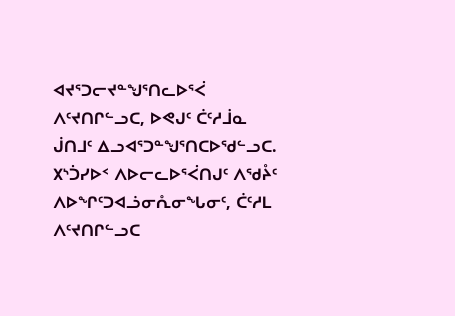ᐊᔪᕐᑐᓕᔪᓐᖑᕐᑎᓚᐅᕐᐹ ᐱᑦᔪᑎᒋᓪᓗᑕ, ᐅᕙᒍᑦ ᑖᑦᓱᒨᓇ ᒎᑎᒧᑦ ᐃᓗᐊᕐᑐᓐᖑᕐᑎᑕᐅᖁᓪᓗᑕ.
᙭ᔅᑑᓯᐅᑉ ᐱᐅᓕᓚᐅᕐᐹᑎᒍᑦ ᐱᖁᔧᑦ ᐱᐅᖏᑦᑐᐊᓘᓂᕅᓂᖓᓂᑦ, ᑖᑦᓱᒪ ᐱᑦᔪᑎᒋᓪᓗᑕ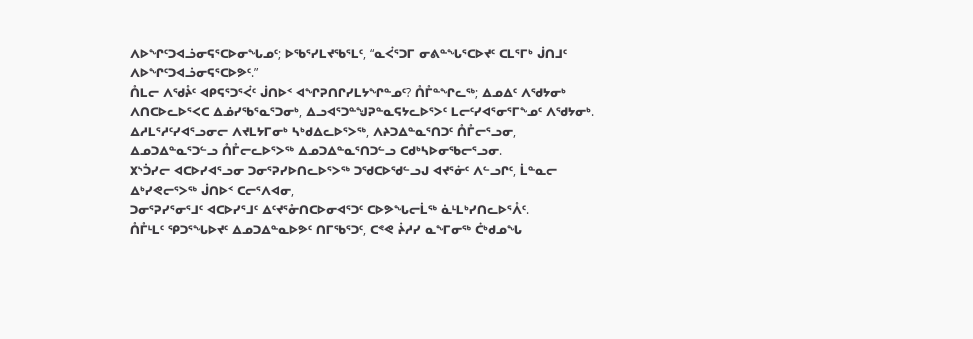ᐱᐅᖏᑦᑐᐊᓘᓂᕋᕐᑕᐅᓂᖓᓄᑦ; ᐅᖃᕐᓯᒪᔪᖃᕐᒪᑦ, “ᓇᐹᕐᑐᒥ ᓂᕕᓐᖓᕐᑕᐅᔪᑦ ᑕᒪᕐᒥᒃ ᒎᑎᒧᑦ ᐱᐅᖏᑦᑐᐊᓘᓂᕋᕐᑕᐅᕗᑦ.”
ᑍᒪᓕ ᐱᖁᔧᑦ ᐊᑭᕋᕐᑐᕐᐹᑦ ᒎᑎᐅᑉ ᐊᖏᕈᑎᒋᓯᒪᔭᖏᓐᓄᑦ? ᑍᒤᓐᖏᓚᖅ; ᐃᓄᐃᑦ ᐱᖁᔭᓂᒃ ᐱᑎᑕᐅᓚᐅᕐᐸᑕ ᐃᓅᓯᖃᕐᓇᕐᑐᓂᒃ, ᐃᓗᐊᕐᑐᓐᖑᕈᓐᓇᕋᔭᓚᐅᕐᐳᑦ ᒪᓕᑦᓯᐊᕐᓂᕐᒥᖕᓄᑦ ᐱᖁᔭᓂᒃ.
ᐃᓱᒪᕐᓱᑦᓯᐊᕐᓗᓂᓕ ᐱᔪᒪᔭᒥᓂᒃ ᓴᒃᑯᐃᓚᐅᕐᐳᖅ, ᐱᔨᑐᐃᓐᓇᕐᑎᑐᑦ ᑍᒤᓕᕐᓗᓂ, ᐃᓄᑐᐃᓐᓇᕐᑐᓪᓗ ᑍᒤᓕᓚᐅᕐᐳᖅ ᐃᓄᑐᐃᓐᓇᕐᑎᑐᓪᓗ ᑕᑯᒃᓴᐅᓂᖃᓕᕐᓗᓂ.
᙭ᔅᑑᓯᓕ ᐊᑕᐅᓯᐊᕐᓗᓂ ᑐᓂᕐᕈᓯᐅᑎᓚᐅᕐᐳᖅ ᑐᖁᑕᐅᖁᓪᓗᒍ ᐊᔪᕐᓃᑦ ᐱᓪᓗᒋᑦ, ᒫᓐᓇᓕ ᐃᒃᓯᕙᓕᕐᐳᖅ ᒎᑎᐅᑉ ᑕᓕᕐᐱᐊᓂ,
ᑐᓂᕐᕈᓯᕐᓂᕐᒧᑦ ᐊᑕᐅᓯᕐᒧᑦ ᐃᑦᔪᕐᓁᑎᑕᐅᓂᐊᕐᑐᑦ ᑕᐅᕗᖓᓕᒫᖅ ᓈᒻᒪᒃᓯᑎᓚᐅᕐᐰᑦ.
ᑍᒤᒻᒪᑦ ᕿᑐᕐᖓᐅᔪᑦ ᐃᓄᑐᐃᓐᓇᐅᕗᑦ ᑎᒥᖃᕐᑐᑦ, ᑕᕝᕙ ᔩᓱᓯ ᓇᖕᒥᓂᖅ ᑖᒃᑯᓄᖓ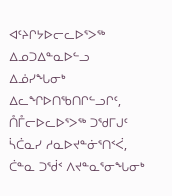ᐊᑦᔨᒋᔭᐅᓕᓚᐅᕐᐳᖅ ᐃᓄᑐᐃᓐᓇᐅᓪᓗ ᐃᓅᓯᖓᓂᒃ ᐃᓚᖏᐅᑎᖃᑎᒋᓪᓗᒋᑦ, ᑍᒤᓕᐅᓚᐅᕐᐳᖅ ᑐᖁᒥᒍᑦ ᓵᑖᓇᓯ ᓱᓇᐅᔪᓐᓃᕐᑎᑉᐹ, ᑖᓐᓇ ᑐᖂᑉ ᐱᔪᓐᓇᕐᓂᖓᓂᒃ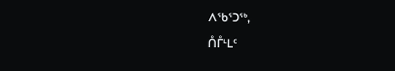ᐱᖃᕐᑐᖅ,
ᑍᒤᒻᒪᑦ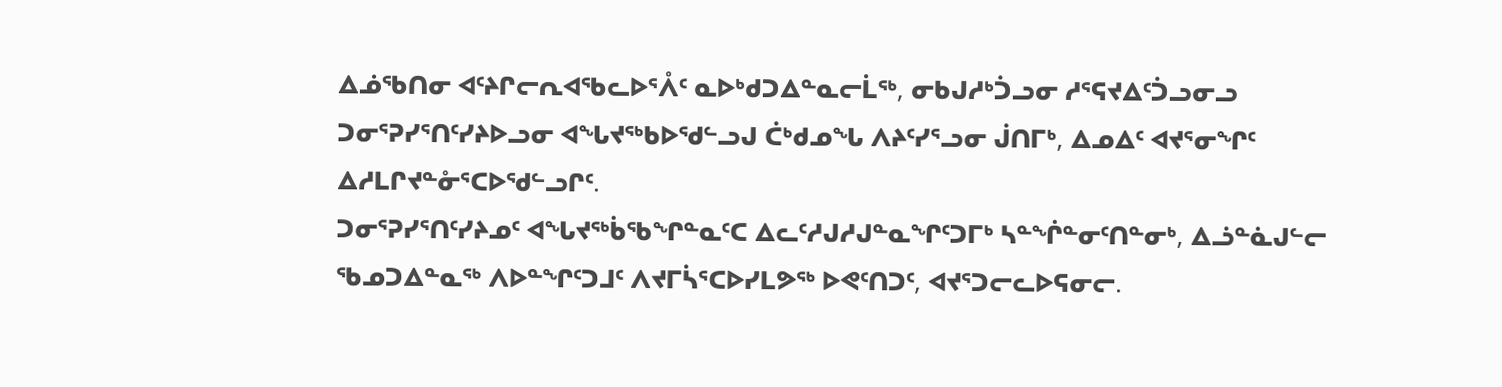ᐃᓅᖃᑎᓂ ᐊᑦᔨᒋᓕᕆᐊᖃᓚᐅᕐᐰᑦ ᓇᐅᒃᑯᑐᐃᓐᓇᓕᒫᖅ, ᓂᑲᒍᓱᒃᑑᓗᓂ ᓱᕐᕋᔪᐃᑦᑑᓗᓂᓗ ᑐᓂᕐᕈᓯᕐᑎᑦᓯᔨᐅᓗᓂ ᐊᖓᔪᖅᑲᐅᖁᓪᓗᒍ ᑖᒃᑯᓄᖓ ᐱᔨᑦᓯᕐᓗᓂ ᒎᑎᒥᒃ, ᐃᓄᐃᑦ ᐊᔪᕐᓂᖏᑦ ᐃᓱᒪᒋᔪᓐᓁᕐᑕᐅᖁᓪᓗᒋᑦ.
ᑐᓂᕐᕈᓯᕐᑎᑦᓯᔨᓄᑦ ᐊᖓᔪᖅᑳᖃᖏᓐᓇᑦᑕ ᐃᓚᑦᓱᒍᓱᒍᓐᓇᖏᑦᑐᒥᒃ ᓴᓐᖐᓐᓂᑦᑎᓐᓂᒃ, ᐃᓘᓐᓈᒍᓪᓕ ᖃᓄᑐᐃᓐᓇᖅ ᐱᐅᓐᖏᑦᑐᒧᑦ ᐱᔪᒥᓵᕐᑕᐅᓯᒪᕗᖅ ᐅᕙᑦᑎᑐᑦ, ᐊᔪᕐᑐᓕᓚᐅᕋᓂᓕ.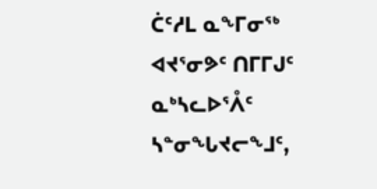ᑖᑦᓱᒪ ᓇᖕᒥᓂᖅ ᐊᔪᕐᓂᕗᑦ ᑎᒥᒥᒍᑦ ᓇᒃᓴᓚᐅᕐᐰᑦ ᓴᓐᓂᖓᔪᓕᖕᒧᑦ,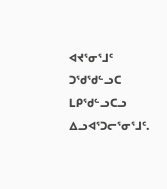ᐊᔪᕐᓂᕐᒧᑦ ᑐᖁᖁᓪᓗᑕ ᒪᑭᖁᓪᓗᑕᓗ ᐃᓗᐊᕐᑐᓕᕐᓂᕐᒧᑦ.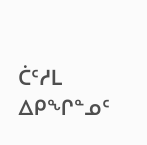ᑖᑦᓱᒪ ᐃᑭᖏᓐᓄᑦ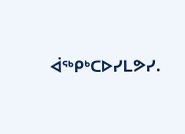ᐋᖅᑭᒃᑕᐅᓯᒪᕗᓯ.